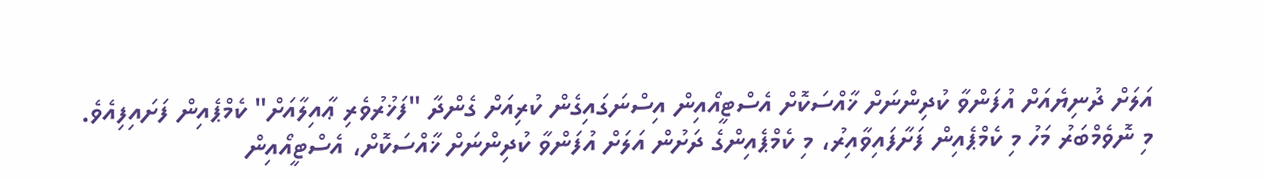އަލަށް ދުނިޔެއަށް އުފަންވާ ކުދިންނަށް ޚާއްސަކޮށް އެސްޓީއޯއިން އިސްނަގައިގެން ކުރިއަށް ގެންދާ "ފަޚުރުވެރި ޢާއިލާއަށް" ކެމްޕެއިން ފަށައިފިއެވެ.
މި ނޮވެމްބަރު މަހު މި ކެމްޕެއިން ފަށާފައިވާއިރު، މި ކެމްޕެއިންގެ ދަށުން އަލަށް އުފަންވާ ކުދިންނަށް ޚާއްސަކޮށް، އެސްޓީއޯއިން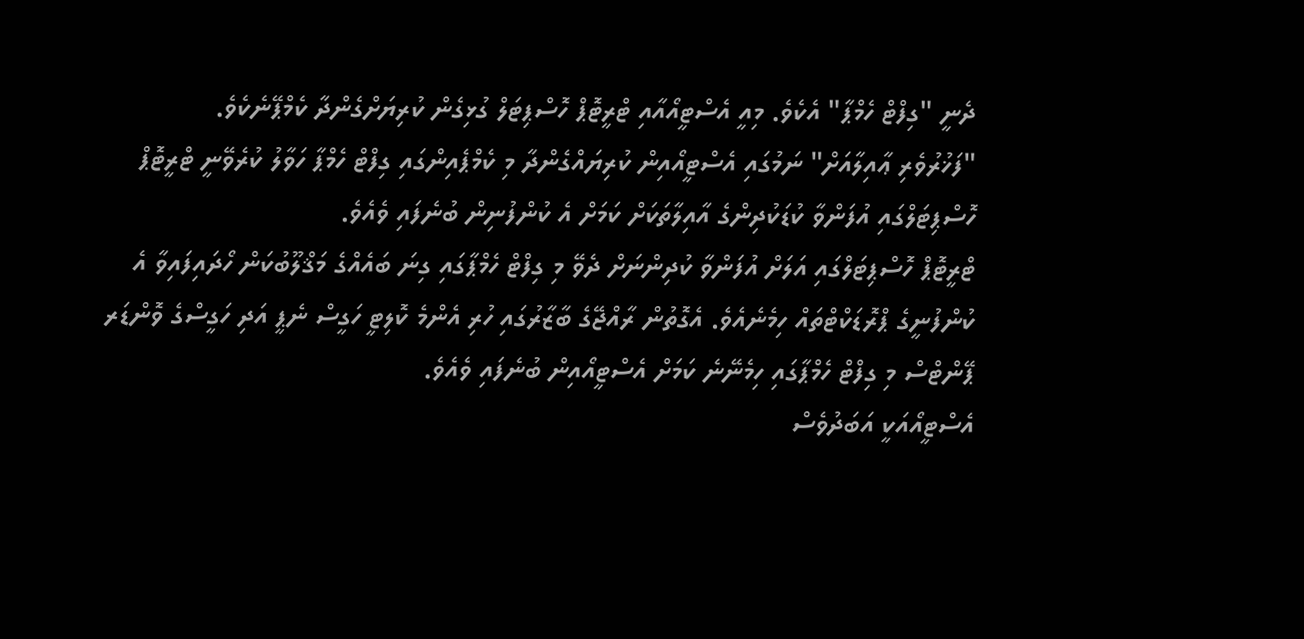ދެނީ "ގިފްޓް ހެމްޕާ" އެކެވެ. މިއީ އެސްޓީއޯއާއި ޓްރީޓޮޕް ހޮސްޕިޓަލް ގުޅިގެން ކުރިޔަށްގެންދާ ކެމްޕޭނެކެވެ.
"ފަޚުރުވެރި ޢާއިލާއަށް" ނަމުގައި އެސްޓީއޯއިން ކުރިޔައްގެންދާ މި ކެމްޕެއިންގައި ގިފްޓް ހެމްޕާ ހަވާލު ކުރެވޭނީ ޓްރީޓޮޕް ހޮސްޕިޓަލްގައި އުފަންވާ ކުޑަކުދިންގެ އާއިލާތަކަށް ކަމަށް އެ ކުންފުނިން ބުނެފައި ވެއެވެ.
ޓްރީޓޮޕް ހޮސްޕިޓަލްގައި އަލަށް އުފަންވާ ކުދިންނަށް ދެވޭ މި ގިފްޓް ހެމްޕާގައި ގިނަ ބައެއްގެ މަޤްލޫބުކަން ހޯދައިފައިވާ އެ ކުންފުނީގެ ޕްރޮޑަކްޓްތައް ހިމެނެއެވެ. އެގޮތުން ރާއްޖޭގެ ބާޒާރުގައި ހުރި އެންމެ ކޮލިޓީ ހަގީސް ނެޕީ އަދި ހަގީސްގެ ވޮންޑަރ ޕޭންޓްސް މި ގިފްޓް ހެމްޕާގައި ހިމެނޭނެ ކަމަށް އެސްޓީއޯއިން ބުނެފައި ވެއެވެ.
އެސްޓީއޯއަކީ އަބަދުވެސް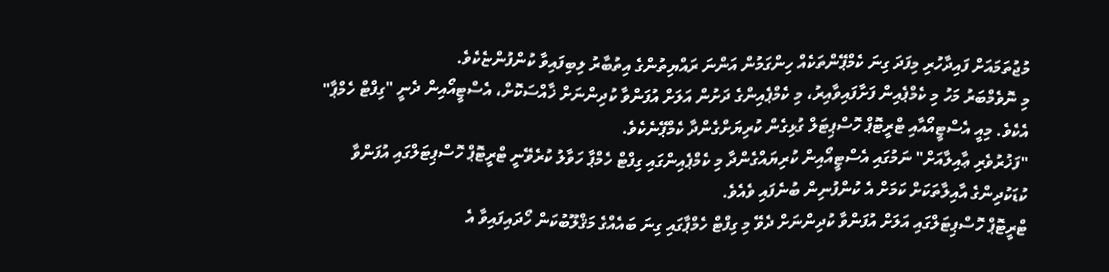މުޖުތަމައަށް ފައިދާހުރި މިފަދަ ގިނަ ކެމްޕޭންތަކެއް ހިންގަމުން އަންނަ ރައްޔިތުންގެ އިތުބާރު ލިބިފައިވާ ކުންފުންޏެކެވެ.
މި ނޮވެމްބަރު މަހު މި ކެމްޕެއިން ފަށާފައިވާއިރު، މި ކެމްޕެއިންގެ ދަށުން އަލަށް އުފަންވާ ކުދިންނަށް ޚާއްސަކޮށް، އެސްޓީއޯއިން ދެނީ "ގިފްޓް ހެމްޕާ" އެކެވެ. މިއީ އެސްޓީއޯއާއި ޓްރީޓޮޕް ހޮސްޕިޓަލް ގުޅިގެން ކުރިޔަށްގެންދާ ކެމްޕޭނެކެވެ.
"ފަޚުރުވެރި ޢާއިލާއަށް" ނަމުގައި އެސްޓީއޯއިން ކުރިޔައްގެންދާ މި ކެމްޕެއިންގައި ގިފްޓް ހެމްޕާ ހަވާލު ކުރެވޭނީ ޓްރީޓޮޕް ހޮސްޕިޓަލްގައި އުފަންވާ ކުޑަކުދިންގެ އާއިލާތަކަށް ކަމަށް އެ ކުންފުނިން ބުނެފައި ވެއެވެ.
ޓްރީޓޮޕް ހޮސްޕިޓަލްގައި އަލަށް އުފަންވާ ކުދިންނަށް ދެވޭ މި ގިފްޓް ހެމްޕާގައި ގިނަ ބައެއްގެ މަޤްލޫބުކަން ހޯދައިފައިވާ އެ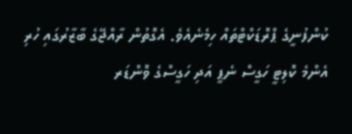ކުންފުނީގެ ޕްރޮޑަކްޓްތައް ހިމެނެއެވެ. އެގޮތުން ރާއްޖޭގެ ބާޒާރުގައި ހުރި އެންމެ ކޮލިޓީ ހަގީސް ނެޕީ އަދި ހަގީސްގެ ވޮންޑަރ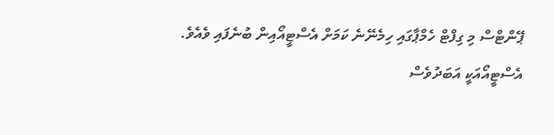ޕޭންޓްސް މި ގިފްޓް ހެމްޕާގައި ހިމެނޭނެ ކަމަށް އެސްޓީއޯއިން ބުނެފައި ވެއެވެ.
އެސްޓީއޯއަކީ އަބަދުވެސް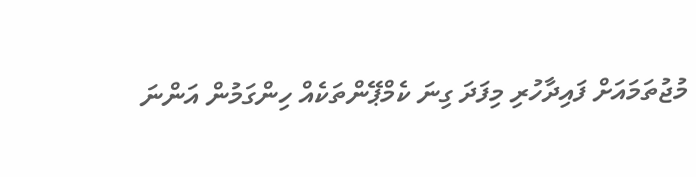މުޖުތަމައަށް ފައިދާހުރި މިފަދަ ގިނަ ކެމްޕޭންތަކެއް ހިންގަމުން އަންނަ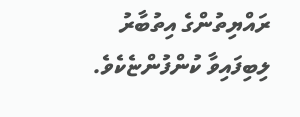ރައްޔިތުންގެ އިތުބާރު ލިބިފައިވާ ކުންފުންޏެކެވެ.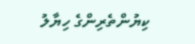ކިޔުންތެރިންގެ ހިޔާލު